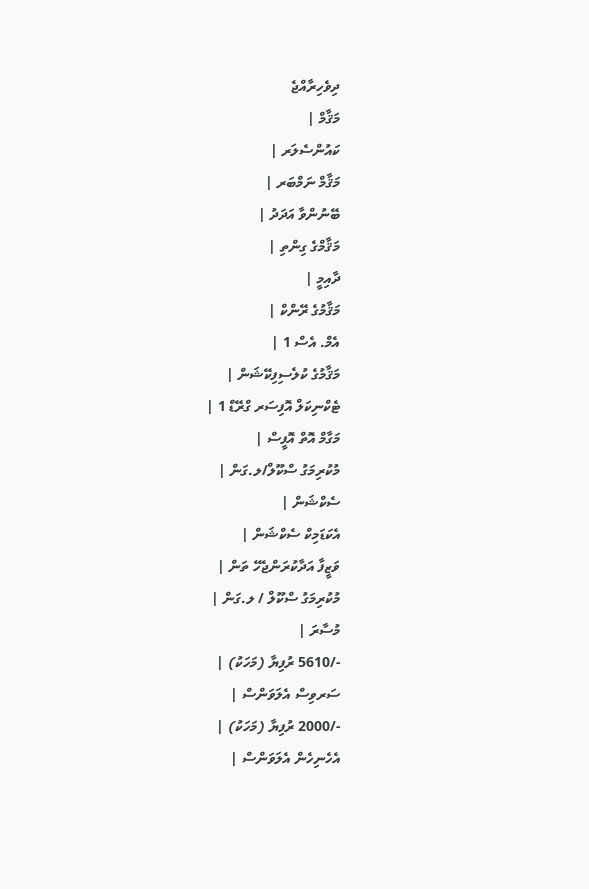ދިވެހިރާއްޖެ
މަޤާމް |
ކައުންސެލަރ |
މަޤާމް ނަމްބަރ |
ބޭނުންވާ އަދަދު |
މަޤާމްގެ ގިންތި |
ދާއިމީ |
މަޤާމުގެ ރޭންކް |
އެމް. އެސް 1 |
މަޤާމުގެ ކުލެސިފިކޭޝަން |
ޓެކްނިކަލް އޮފިސަރ ގްރޭޑް 1 |
މަގާމް އޮތް އޮފީސް |
މުކުރިމަގު ސްކޫލް/ލ.ގަން |
ސެކްޝަން |
އެކަޑަމިކް ސެކްޝަން |
ވަޒީފާ އަދާކުރަންޖެހޭ ތަން |
މުކުރިމަގު ސްކޫލް / ލ.ގަން |
މުސާރަ |
-/5610 ރުފިޔާ (މަހަކު) |
ސަރވިސް އެލަވަންސް |
-/2000 ރުފިޔާ (މަހަކު) |
އެހެނިހެން އެލަވަންސް |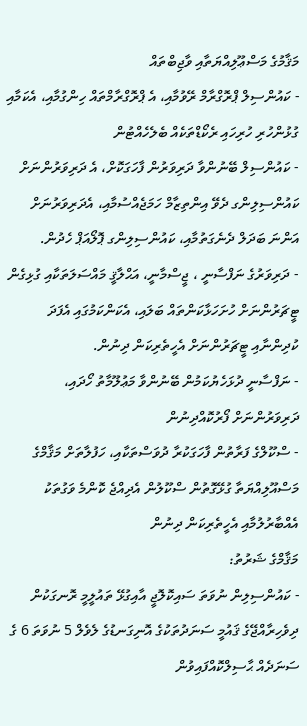މަޤާމުގެ މަސްޢޫލިއްޔަތާއި ވާޖިބްތައް
- ކައުންސިލް ޕްރޮގްރާމް ރޭވުމާއި، އެ ޕްރޮގްރާމްތައް ހިންގުމާއި، އެކަމާއި ގުޅުންހުރި ހުރިހައި ރެކޯޑްތަކެއް ބެލެހެއްޓުން
- ކައުންސިލް ބޭނުންވާ ދަރިވަރުން ފާހަގަކޮށް، އެ ދަރިވަރުންނަށް ކައުންސިލިންގ ދެވޭ އިންތިޒާމް ހަމަޖެއްސުމާއި، އެދަރިވަރުނަށް އަންނަ ބަދަލް ދެނެގަތުމާއި، ކައުންސިލިންގ ޕޮލޯއަޕް ހެދުން.
- ދަރިވަރުގެ ނަފްސާނީ ، ޖީސްމާނީ، އަޙްލާޤީ މައްސަލަތަކާއި ގުޅިގެން ޓީޗަރުންނަށް ހުށަހަޅާކަންތައް ބަލައި، އެކަންކަމުގައި އެފަދަ ކުދިންނާއި ޓީޗަރުންނަށް އެހީތެރިކަން ދިނުން.
- ނަފްސާނީ ދުޅަހެޔުކަމުން ބޭނުންވާ މަޢުލޫމާތު ހޯދައި، ދަރިވަރުންނަށް ފޯރުކޮއްދިނުން
- ސްކޫލްގެ ފަރާތުން ފާހަގަކުރާ ދުވަސްތަކާއި، ހަފުލާތަށް މަޤާމްގެ މަސްއޫލިއްޔަތާ ގުޅޭގޮތުން ސްކޫލުން އެދިއްޖެ ކޮންމެ ވަގުތަކު އެއްބާރުލުމާއި އެހީތެރިކަން ދިނުން
މަޤާމްގެ ޝަރުތު:
- ކައުންސިލިން ނުވަތަ ސައިކޮލޮޖީ އާއިގުޅޭ ތައުލީމީ ރޮނގަކުން ދިވެހިރާއްޖޭގެ ޤައުމީ ސަނަދުތަކުގެ އޮނިގަނޑުގެ ލެވެލް 5 ނުވަތަ 6 ގެ ސަނަދެއް ޙާސިލްކޮއްފައިވުން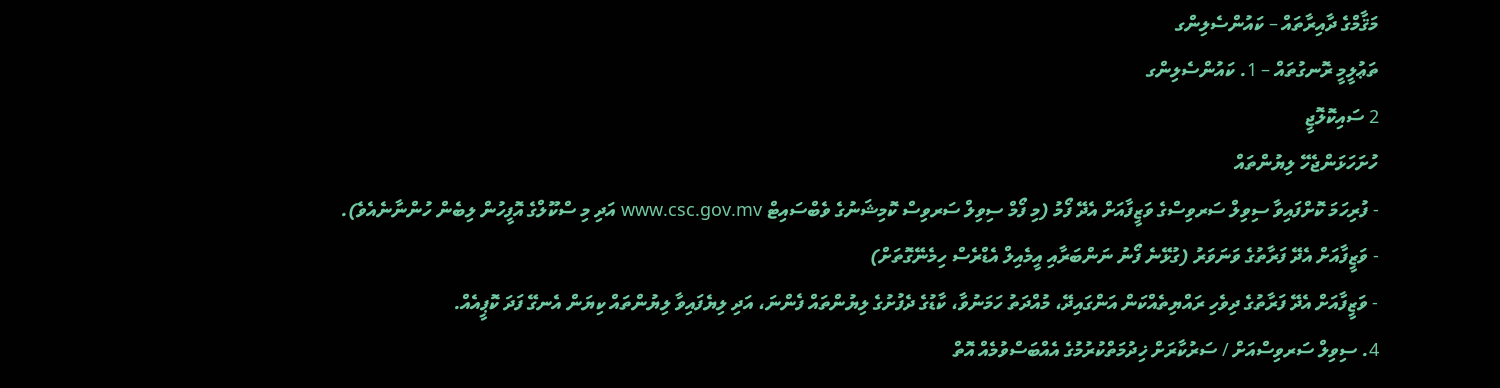މަޤާމްގެ ދާއިރާތައް – ކައުންސެލިންގ
ތަޢުލީމީ ރޮނގުތައް – 1. ކައުންސެލިންގ
2 ސައިކޮލޮޖީ
ހުށަހަޅަންޖެހޭ ލިޔުންތައް
- ފުރިހަމަ ކޮށްފައިވާ ސިވިލް ސަރވިސްގެ ވަޒީފާއަށް އެދޭ ފޯމު (މި ފޯމް ސިވިލް ސަރވިސް ކޮމިޝަނުގެ ވެބްސައިޓް www.csc.gov.mv އަދި މި ސްކޫލްގެ އޮފީހުން ލިބެން ހުންނާނެއެވެ).
- ވަޒީފާއަށް އެދޭ ފަރާތުގެ ވަނަވަރު (ގުޅޭނެ ފޯނު ނަންބަރާއި އީމެއިލް އެޑްރެސް ހިމެނޭގޮތަށް)
- ވަޒީފާއަށް އެދޭ ފަރާތުގެ ދިވެހި ރައްޔިތެއްކަން އަންގައިދޭ، މުއްދަތު ހަމަނުވާ، ކާޑުގެ ދެފުށުގެ ލިޔުންތައް ފެންނަ، އަދި ލިޔެފައިވާ ލިޔުންތައް ކިޔަން އެނގޭ ފަދަ ކޮޕީއެއް.
4. ސިވިލް ސަރވިސްއަށް / ސަރުކާރަށް ޚިދުމަތްކުރުމުގެ އެއްބަސްވުމެއް އޮތް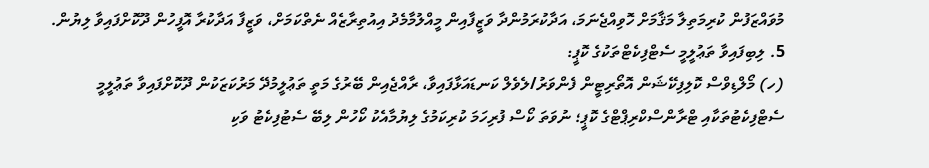މުވައްޒަފުން ކުރިމަތިލާ މަޤާމަށް ހޮވިއްޖެނަމަ، އަދާކުރަމުންދާ ވަޒީފާއިން މީއްލުމާމެދު އިއުތިރާޒެއް ނެތްކަމަށް، ވަޒީފާ އަދާކުރާ އޮފީހުން ދޫކޮށްފައިވާ ލިޔުން.
5. ލިބިފައިވާ ތަޢުލީމީ ސެޓްފިކެޓްތަކުގެ ކޮޕީ:
(ހ) މޯލްޑިވްސް ކޮލިފިކޭޝަން އޮތޯރިޓީން ފެންވަރު/ލެވެލް ކަނޑައަޅާފައިވާ، ރާއްޖެއިން ބޭރުގެ މަތީ ތަޢުލީމުދޭ މަރުކަޒަކުން ދޫކޮށްފައިވާ ތަޢުލީމީ ސެޓްފިކެޓުތަކާއި ޓްރާންސްކްރިޕްޓްގެ ކޮޕީ؛ ނުވަތަ ކޯސް ފުރިހަމަ ކުރިކަމުގެ ލިޔުމާއެކު ކޯހުން ލިބޭ ސެޓުފިކެޓު ވަކި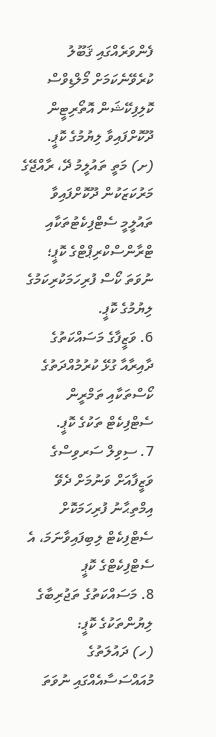ފެންވަރެއްގައި ޤަބޫލު ކުރެވޭނެކަމަށް މޯލްޑިވްސް ކޮލިފިކޭޝަން އޮތޯރިޓީން ދޫކޮށްފައިވާ ލިޔުމުގެ ކޮޕީ.
(ށ) މަތީ ތައުލީމު ދޭ، ރާއްޖޭގެ މަރުކަޒަކުން ދޫކޮށްފައިވާ ތައުލީމީ ސެޓްފިކެޓުތަކާއި ޓްރާންސްކްރިޕްޓްގެ ކޮޕީ؛ ނުވަތަ ކޯސް ފުރިހަމަކުރިކަމުގެ ލިޔުމުގެ ކޮޕީ.
6. ވަޒީފާގެ މަސައްކަތުގެ ދާއިރާއާ ގުޅޭ ކުރުމުއްދަތުގެ ކޯސްތަކާއި ތަމްރީން ސެޓްފިކެޓް ތަކުގެ ކޮޕީ.
7. ސިވިލް ސަރވިސްގެ ވަޒީފާއަށް ވަނުމަށް ދެވޭ އިމްތިޙާނު ފުރިހަމަކޮށް ސެޓްފިކެޓް ލިބިފައިވާނަމަ، އެ ސެޓްފިކެޓްގެ ކޮޕީ
8. މަސައްކަތުގެ ތަޖުރިބާގެ ލިޔުންތަކުގެ ކޮޕީ:
(ހ) ދައުލަތުގެ މުއައްސަސާއެއްގައި ނުވަތަ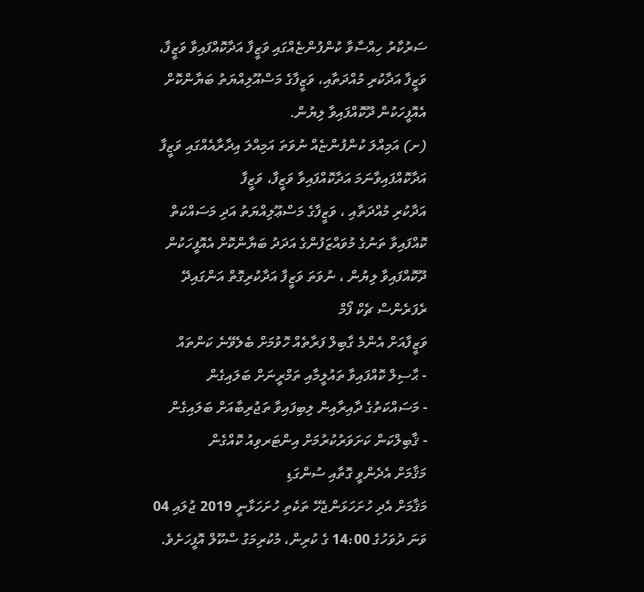ސަރުކާރު ހިއްސާވާ ކުންފުންޏެއްގައި ވަޒީފާ އަދާކޮއްފައިވާ ވަޒީފާ، ވަޒީފާ އަދާކުރި މުއްދަތާއި، ވަޒީފާގެ މަސްއޫލިއްޔަތު ބަޔާންކޮށް އެއޮފީހަކުން ދޫކޮއްފައިވާ ލިޔުން.
(ށ) އަމިއްލަ ކުންފުންޏެއް ނުވަތަ އަމިއްލަ އިދާރާއެއްގައި ވަޒީފާ އަދާކޮއްފައިވާނަމަ އަދާކޮއްފައިވާ ވަޒީފާ، ވަޒީފާ
އަދާކުރި މުއްދަތާއި ، ވަޒީފާގެ މަސްޢޫލިއްޔަތު އަދި މަސައްކަތް ކޮއްފައިވާ ތަނުގެ މުވައްޒަފުންގެ އަދަދު ބަޔާންކޮށް އެއޮފީހަކުން ދޫކޮއްފައިވާ ލިޔުން ، ނުވަތަ ވަޒީފާ އަދާކުރިގޮތް އަންގައިދޭ ރެފަރެންސް ޗެކް ފޯމް
ވަޒީފާއަށް އެންމެ ގާބިލް ފަރާތެއް ހޮވުމަށް ބެލެވޭނެ ކަންތައް
- ޙާސިލް ކޮއްފައިވާ ތައުލީމާއި ތަމްރީނަށް ބަލައިގެން
- މަސައްކަތުގެ ދާއިރާއިން ލިބިފައިވާ ތަޖުރިބާއަށް ބަލައިގެން
- ޤާބިލްކަން ކަށަވަރުކުރުމަށް އިންޓަރވިއު ކޮއްގެން
މަޤާމަށް އެދެންވީ ގޮތާއި ސުންގަޑި
މަޤާމަށް އެދި ހުށަހަޅަންޖެހޭ ތަކެތި ހުށަހަޅާނީ 2019 ޖުލައި 04 ވަނަ ދުވަހުގެ 14:00 ގެ ކުރިން، މުކުރިމަގު ސްކޫލް އޮފީހަށެވެ.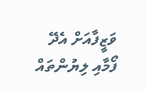ވަޒީފާއަށް އެދޭ ފޯމާއި ލިޔުންތައް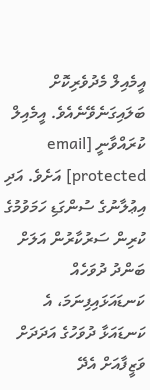އީމެއިލް މެދުވެރިކޮށް ބަލައިގަނެވޭނެއެވެ. އީމެއިލް ކުރައްވާނީ [email protected] އަށެވެ. އަދި އިޢުލާނުގެ ސުންގަޑި ހަމަވުމުގެ ކުރިން ސަރުކާރުން އަލަށް ބަންދު ދުވަހެއް ކަނޑައަޅައިފިނަމަ، އެ ކަނޑައަޅާ ދުވަހުގެ އަދަދަށް ވަޒީފާއަށް އެދޭ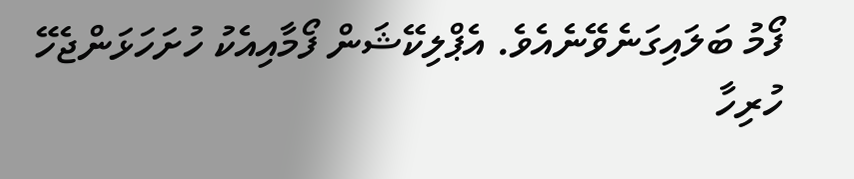ފޯމު ބަލައިގަނެވޭނެއެވެ. އެޕްލިކޭޝަން ފޯމާއިއެކު ހުށަހަޅަންޖެހޭ ހުރިހާ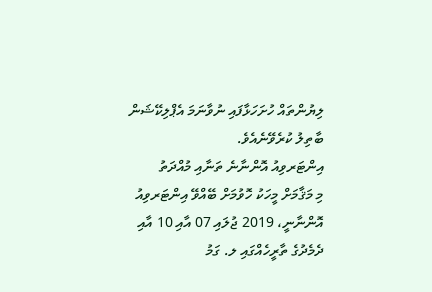ލިޔުންތައް ހުށަހަޅާފައި ނުވާނަމަ އެޕްލިކޭޝަން ބާތިލު ކުރެވޭނެއެވެ.
އިންޓަރވިއު އޮންނާނެ ތަނާއި މުއްދަތު
މި މަޤާމަށް މީހަކު ހޮވުމަށް ބޭއްވޭ އިންޓަރވިއު އޮންނާނީ، 2019 ޖުލައި 07 އާއި 10 އާއި ދެމެދުގެ ތާރީހެއްގައި ލ. ގަމު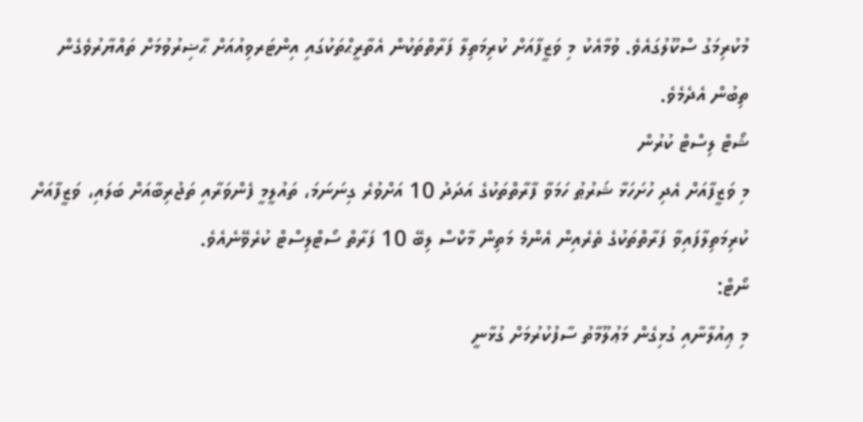މުކުރިމަގު ސްކޫލުގައެވެ. ވުމާއެކު މި ވަޒީފާއަށް ކުރިމަތިލާ ފަރާތްތަކުން އެތާރީޙްތަކުގައި އިންޓަރވިއުއަށް ޙާޟިރުވުމަށް ތައްޔާރުވެގެން ތިބުން އެދެމެވެ.
ޝޯޓް ލިސްޓް ކުރުން
މި ވަޒީފާއަށް އެދި ހުށަހަޅާ ޝަރުޠު ހަމަވާ ފާރާތްތަކުގެ އަދަދު 10 އަށްވުރެ ގިނަނަމަ، ތައުލީމީ ފެންވަރާއި ތަޖުރިބާއަށް ބަލައި، ވަޒީފާއަށް ކުރިމަތިލާފައިވާ ފަރާތްތަކުގެ ތެރެއިން އެންމެ މަތިން މާކްސް ލިބޭ 10 ފަރާތް ސޯޓްލިސްޓް ކުރެވޭނެއެވެ.
ނޯޓް:
މި ޢިއުލާނާއި ގުޅިގެން މަޢުލޫމާތު ސާފުކުރުމަށް ގުޅާނީ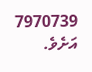7970739 އަށެވެ.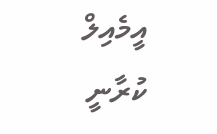އީމެއިލް ކުރާނީ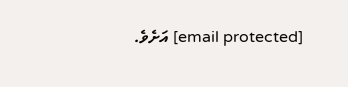[email protected] އަށެވެ.